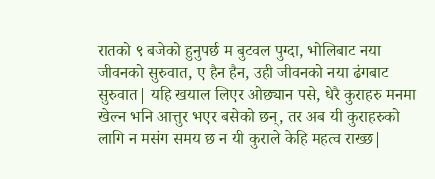रातको ९ बजेको हुनुपर्छ म बुटवल पुग्दा, भोलिबाट नया जीवनको सुरुवात, ए हैन हैन, उही जीवनको नया ढंगबाट सुरुवात| यहि खयाल लिएर ओछ्यान पसे, धेरै कुराहरु मनमा खेल्न भनि आत्तुर भएर बसेको छन्, तर अब यी कुराहरुको लागि न मसंग समय छ न यी कुराले केहि महत्व राख्छ|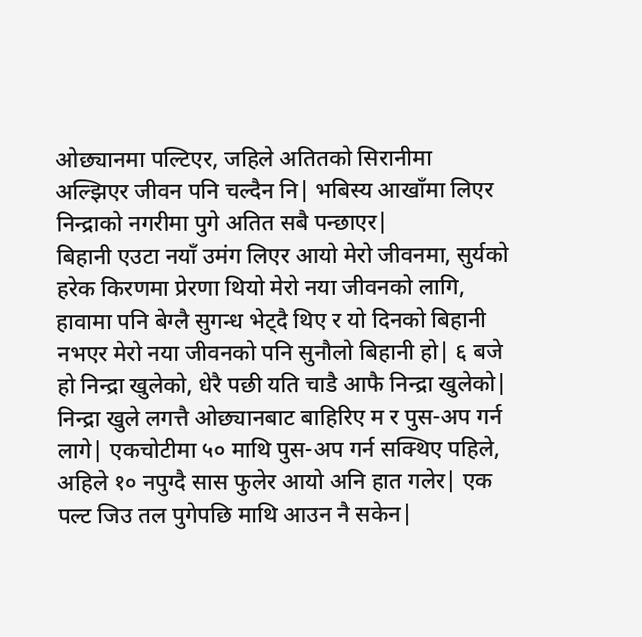ओछ्यानमा पल्टिएर, जहिले अतितको सिरानीमा अल्झिएर जीवन पनि चल्दैन नि| भबिस्य आखाँमा लिएर निन्द्राको नगरीमा पुगे अतित सबै पन्छाएर|
बिहानी एउटा नयाँ उमंग लिएर आयो मेरो जीवनमा, सुर्यको हरेक किरणमा प्रेरणा थियो मेरो नया जीवनको लागि, हावामा पनि बेग्लै सुगन्ध भेट्दै थिए र यो दिनको बिहानी नभएर मेरो नया जीवनको पनि सुनौलो बिहानी हो| ६ बजे हो निन्द्रा खुलेको, धेरै पछी यति चाडै आफै निन्द्रा खुलेको| निन्द्रा खुले लगत्तै ओछ्यानबाट बाहिरिए म र पुस-अप गर्न लागे| एकचोटीमा ५० माथि पुस-अप गर्न सक्थिए पहिले, अहिले १० नपुग्दै सास फुलेर आयो अनि हात गलेर| एक पल्ट जिउ तल पुगेपछि माथि आउन नै सकेन|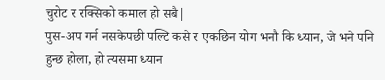चुरोट र रक्सिको कमाल हो सबै|
पुस-अप गर्न नसकेपछी पल्टि कसे र एकछिन योग भनौ कि ध्यान, जे भने पनि हुन्छ होला, हो त्यसमा ध्यान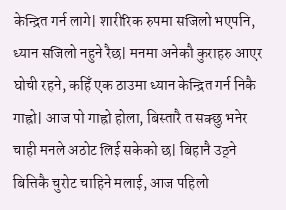केन्द्रित गर्न लागे| शारीरिक रुपमा सजिलो भएपनि, ध्यान सजिलो नहुने रैछ| मनमा अनेकौ कुराहरु आएर घोची रहने, कहिँ एक ठाउमा ध्यान केन्द्रित गर्न निकै गाह्रो| आज पो गाह्रो होला, बिस्तारै त सक्छु भनेर चाही मनले अठोट लिई सकेको छ| बिहानै उठ्ने बित्तिकै चुरोट चाहिने मलाई, आज पहिलो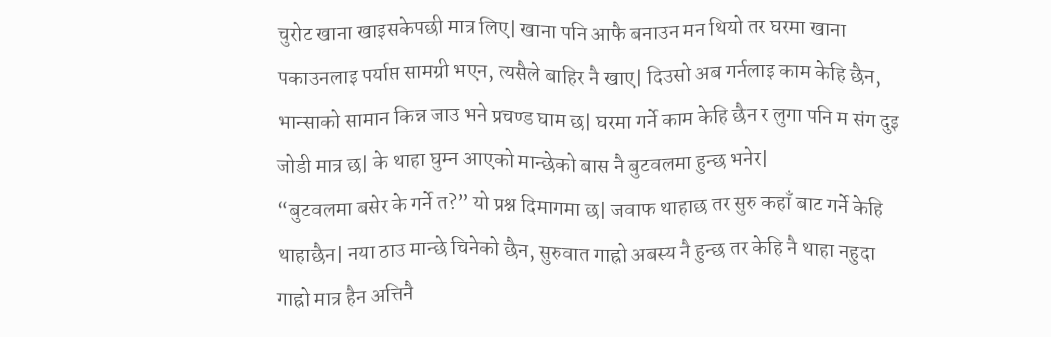चुरोट खाना खाइसकेपछी मात्र लिए| खाना पनि आफै बनाउन मन थियो तर घरमा खाना पकाउनलाइ पर्याप्त सामग्री भएन, त्यसैले बाहिर नै खाए| दिउसो अब गर्नलाइ काम केहि छैन, भान्साको सामान किन्न जाउ भने प्रचण्ड घाम छ| घरमा गर्ने काम केहि छैन र लुगा पनि म संग दुइ जोडी मात्र छ| के थाहा घुम्न आएको मान्छेको बास नै बुटवलमा हुन्छ भनेर|
“बुटवलमा बसेर के गर्ने त?” यो प्रश्न दिमागमा छ| जवाफ थाहाछ तर सुरु कहाँ बाट गर्ने केहि थाहाछैन| नया ठाउ मान्छे चिनेको छैन, सुरुवात गाह्रो अबस्य नै हुन्छ तर केहि नै थाहा नहुदा गाह्रो मात्र हैन अत्तिनै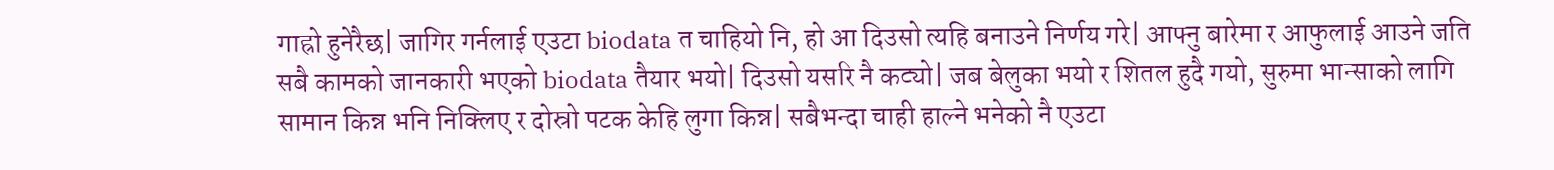गाह्रो हुनेरैछ| जागिर गर्नलाई एउटा biodata त चाहियो नि, हो आ दिउसो त्यहि बनाउने निर्णय गरे| आफ्नु बारेमा र आफुलाई आउने जति सबै कामको जानकारी भएको biodata तैयार भयो| दिउसो यसरि नै कट्यो| जब बेलुका भयो र शितल हुदै गयो, सुरुमा भान्साको लागि सामान किन्न भनि निक्लिए र दोस्रो पटक केहि लुगा किन्न| सबैभन्दा चाही हाल्ने भनेको नै एउटा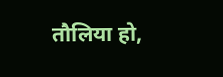तौलिया हो,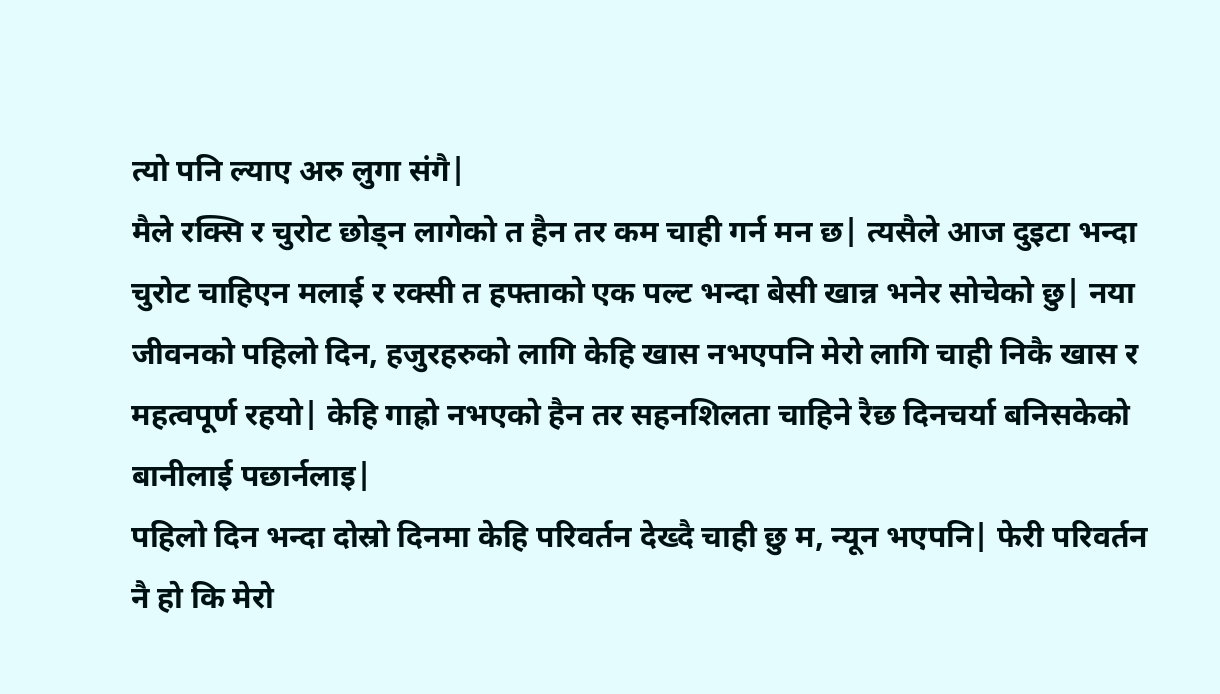त्यो पनि ल्याए अरु लुगा संगै|
मैले रक्सि र चुरोट छोड्न लागेको त हैन तर कम चाही गर्न मन छ| त्यसैले आज दुइटा भन्दा चुरोट चाहिएन मलाई र रक्सी त हफ्ताको एक पल्ट भन्दा बेसी खान्न भनेर सोचेको छु| नया जीवनको पहिलो दिन, हजुरहरुको लागि केहि खास नभएपनि मेरो लागि चाही निकै खास र महत्वपूर्ण रहयो| केहि गाह्रो नभएको हैन तर सहनशिलता चाहिने रैछ दिनचर्या बनिसकेको बानीलाई पछार्नलाइ|
पहिलो दिन भन्दा दोस्रो दिनमा केहि परिवर्तन देख्दै चाही छु म, न्यून भएपनि| फेरी परिवर्तन नै हो कि मेरो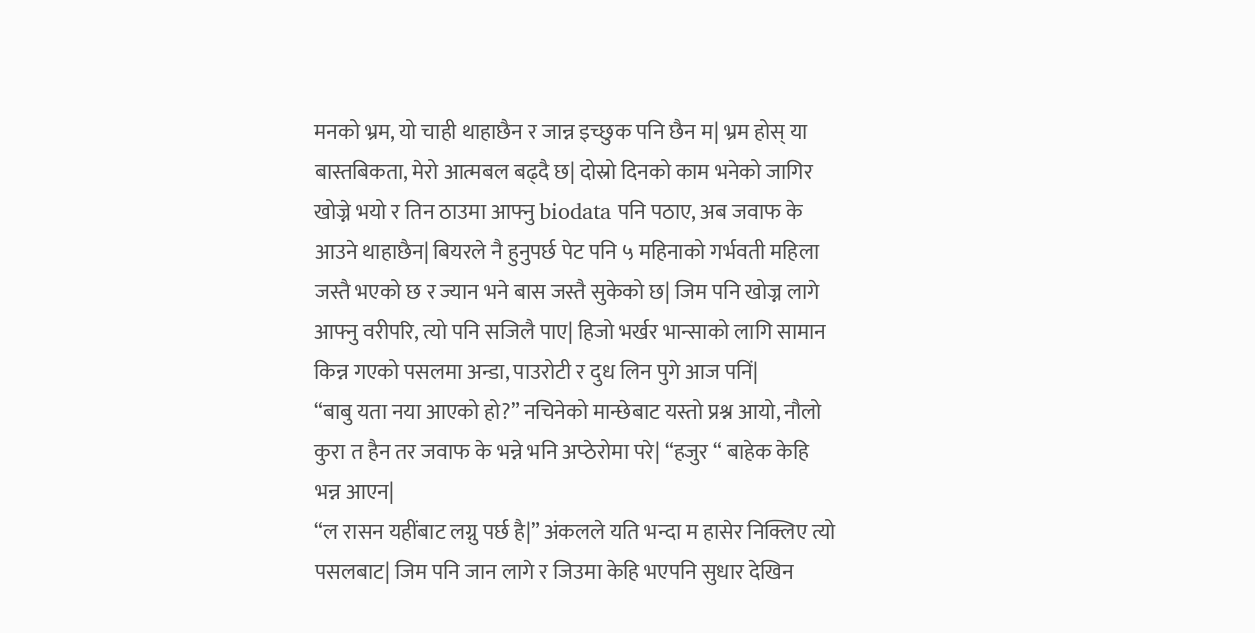मनको भ्रम, यो चाही थाहाछैन र जान्न इच्छुक पनि छैन म| भ्रम होस् या बास्तबिकता, मेरो आत्मबल बढ्दै छ| दोस्रो दिनको काम भनेको जागिर खोज्ने भयो र तिन ठाउमा आफ्नु biodata पनि पठाए, अब जवाफ के आउने थाहाछैन| बियरले नै हुनुपर्छ पेट पनि ५ महिनाको गर्भवती महिला जस्तै भएको छ र ज्यान भने बास जस्तै सुकेको छ| जिम पनि खोज्न लागे आफ्नु वरीपरि, त्यो पनि सजिलै पाए| हिजो भर्खर भान्साको लागि सामान किन्न गएको पसलमा अन्डा, पाउरोटी र दुध लिन पुगे आज पनिं|
“बाबु यता नया आएको हो?” नचिनेको मान्छेबाट यस्तो प्रश्न आयो, नौलो कुरा त हैन तर जवाफ के भन्ने भनि अप्ठेरोमा परे| “हजुर “ बाहेक केहि भन्न आएन|
“ल रासन यहींबाट लग्नु पर्छ है|” अंकलले यति भन्दा म हासेर निक्लिए त्यो पसलबाट| जिम पनि जान लागे र जिउमा केहि भएपनि सुधार देखिन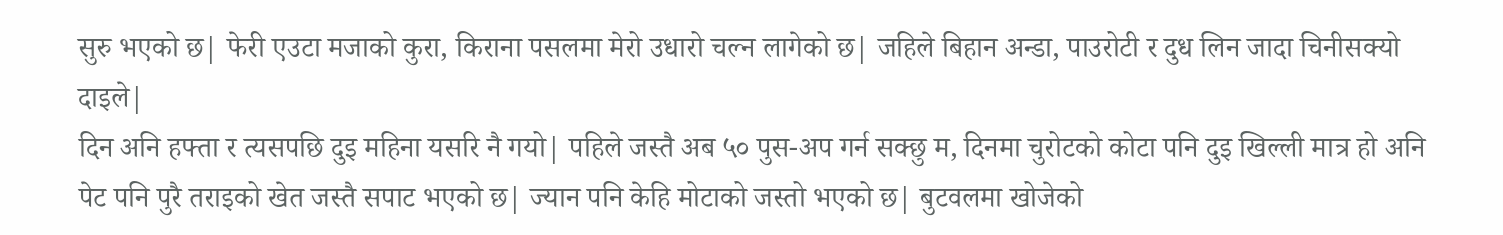सुरु भएको छ| फेरी एउटा मजाको कुरा, किराना पसलमा मेरो उधारो चल्न लागेको छ| जहिले बिहान अन्डा, पाउरोटी र दुध लिन जादा चिनीसक्यो दाइले|
दिन अनि हफ्ता र त्यसपछि दुइ महिना यसरि नै गयो| पहिले जस्तै अब ५० पुस-अप गर्न सक्छु म, दिनमा चुरोटको कोटा पनि दुइ खिल्ली मात्र हो अनि पेट पनि पुरै तराइको खेत जस्तै सपाट भएको छ| ज्यान पनि केहि मोटाको जस्तो भएको छ| बुटवलमा खोजेको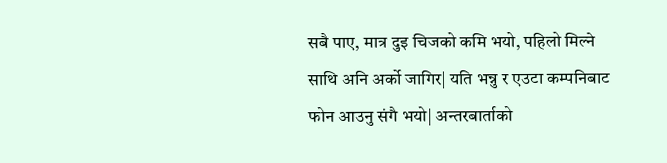सबै पाए, मात्र दुइ चिजको कमि भयो, पहिलो मिल्ने साथि अनि अर्को जागिर| यति भन्नु र एउटा कम्पनिबाट फोन आउनु संगै भयो| अन्तरबार्ताको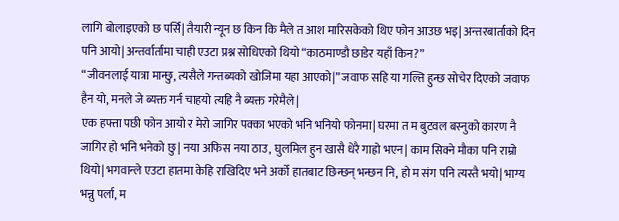लागि बोलाइएको छ पर्सि| तैयारी न्यून छ किन कि मैले त आश मारिसकेको थिए फोन आउछ भइ| अन्तरबार्ताको दिन पनि आयो| अन्तर्वार्तामा चाही एउटा प्रश्न सोधिएको थियो “काठमाण्डौ छाडेर यहाँ किन?”
“जीवनलाई यात्रा मान्छु, त्यसैले गन्तब्यको खोजिमा यहा आएको|” जवाफ सहि या गल्ति हुन्छ सोचेर दिएको जवाफ हैन यो, मनले जे ब्यक्त गर्न चाहयो त्यहि नै ब्यक्त गरेमैले|
एक हफ्ता पछी फोन आयो र मेरो जागिर पक्का भएको भनि भनियो फोनमा| घरमा त म बुटवल बस्नुको कारण नै जागिर हो भनि भनेको छु| नया अफिस नया ठाउ, घुलमिल हुन खासै धेरै गाह्रो भएन| काम सिक्ने मौका पनि राम्रो थियो| भगवान्ले एउटा हातमा केहि राखिदिए भने अर्को हातबाट छिन्छन् भन्छन नि, हो म संग पनि त्यस्तै भयो| भाग्य भन्नु पर्ला, म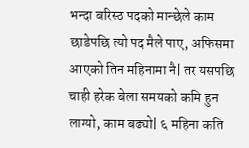भन्दा बरिस्ठ पदको मान्छेले काम छाडेपछि त्यो पद मैले पाए, अफिसमा आएको तिन महिनामा नै| तर यसपछि चाही हरेक बेला समयको कमि हुन लाग्यो, काम बढ्यो| ६ महिना कति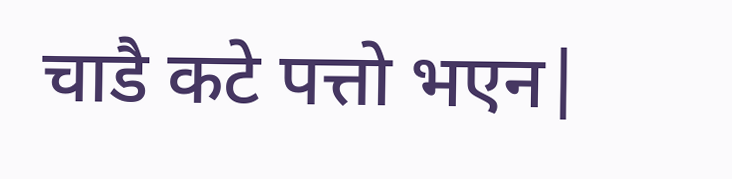चाडै कटे पत्तो भएन|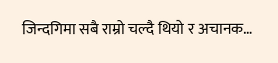जिन्दगिमा सबै राम्रो चल्दै थियो र अचानक…